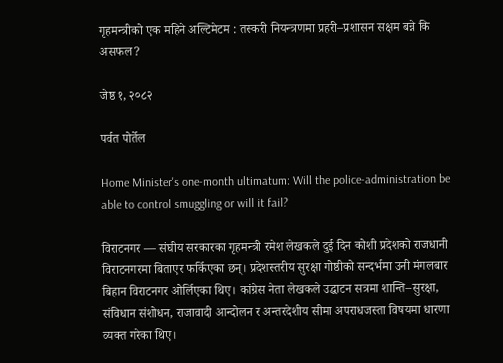गृहमन्त्रीको एक महिने अल्टिमेटम : तस्करी नियन्त्रणमा प्रहरी–प्रशासन सक्षम बन्ने कि असफल?

जेष्ठ १, २०८२

पर्वत पोर्तेल

Home Minister's one-month ultimatum: Will the police-administration be able to control smuggling or will it fail?

विराटनगर — संघीय सरकारका गृहमन्त्री रमेश लेखकले दुई दिन कोशी प्रदेशको राजधानी विराटनगरमा बिताएर फर्किएका छन्। प्रदेशस्तरीय सुरक्षा गोष्ठीको सन्दर्भमा उनी मंगलबार बिहान विराटनगर ओर्लिएका थिए। कांग्रेस नेता लेखकले उद्घाटन सत्रमा शान्ति–सुरक्षा, संविधान संशोधन, राजावादी आन्दोलन र अन्तरदेशीय सीमा अपराधजस्ता विषयमा धारणा व्यक्त गरेका थिए।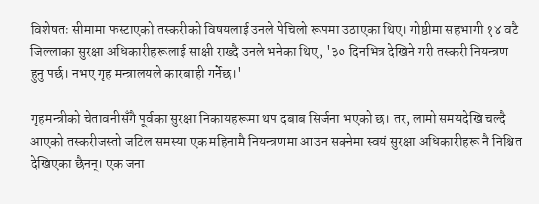विशेषतः सीमामा फस्टाएको तस्करीको विषयलाई उनले पेचिलो रूपमा उठाएका थिए। गोष्ठीमा सहभागी १४ वटै जिल्लाका सुरक्षा अधिकारीहरूलाई साक्षी राख्दै उनले भनेका थिए, '३० दिनभित्र देखिने गरी तस्करी नियन्त्रण हुनु पर्छ। नभए गृह मन्त्रालयले कारबाही गर्नेछ।'

गृहमन्त्रीको चेतावनीसँगै पूर्वका सुरक्षा निकायहरूमा थप दबाब सिर्जना भएको छ। तर, लामो समयदेखि चल्दै आएको तस्करीजस्तो जटिल समस्या एक महिनामै नियन्त्रणमा आउन सक्नेमा स्वयं सुरक्षा अधिकारीहरू नै निश्चित देखिएका छैनन्। एक जना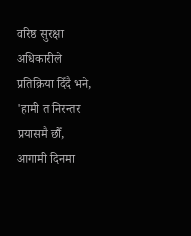वरिष्ठ सुरक्षा अधिकारीले प्रतिक्रिया दिँदै भने, 'हामी त निरन्तर प्रयासमै छौँ, आगामी दिनमा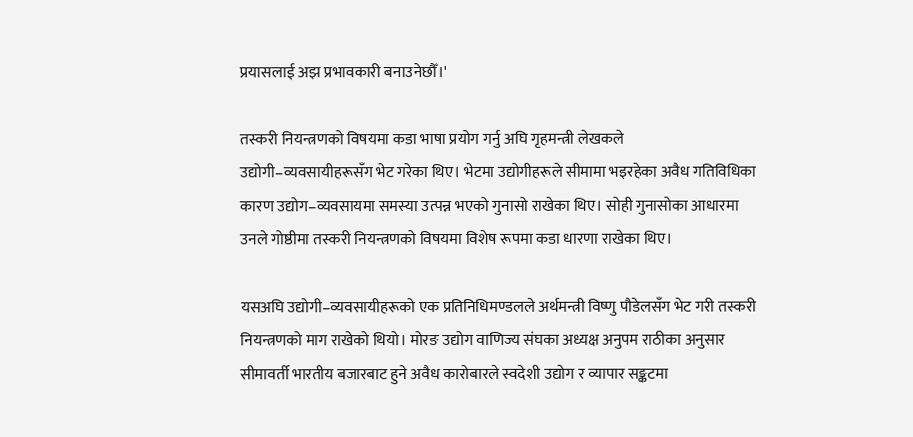प्रयासलाई अझ प्रभावकारी बनाउनेछौँ।'

तस्करी नियन्त्रणको विषयमा कडा भाषा प्रयोग गर्नु अघि गृहमन्त्री लेखकले उद्योगी–व्यवसायीहरूसँग भेट गरेका थिए। भेटमा उद्योगीहरूले सीमामा भइरहेका अवैध गतिविधिका कारण उद्योग–व्यवसायमा समस्या उत्पन्न भएको गुनासो राखेका थिए। सोही गुनासोका आधारमा उनले गोष्ठीमा तस्करी नियन्त्रणको विषयमा विशेष रूपमा कडा धारणा राखेका थिए।

यसअघि उद्योगी–व्यवसायीहरूको एक प्रतिनिधिमण्डलले अर्थमन्त्री विष्णु पौडेलसँग भेट गरी तस्करी नियन्त्रणको माग राखेको थियो। मोरङ उद्योग वाणिज्य संघका अध्यक्ष अनुपम राठीका अनुसार सीमावर्ती भारतीय बजारबाट हुने अवैध कारोबारले स्वदेशी उद्योग र व्यापार सङ्कटमा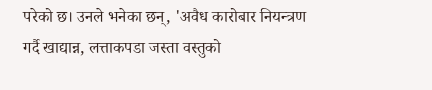परेको छ। उनले भनेका छन्, 'अवैध कारोबार नियन्त्रण गर्दै खाद्यान्न, लत्ताकपडा जस्ता वस्तुको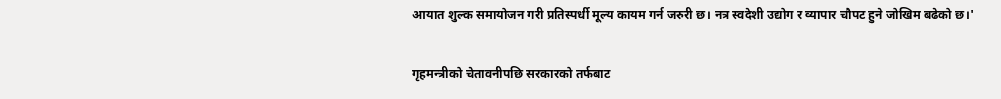आयात शुल्क समायोजन गरी प्रतिस्पर्धी मूल्य कायम गर्न जरुरी छ। नत्र स्वदेशी उद्योग र व्यापार चौपट हुने जोखिम बढेको छ।'

गृहमन्त्रीको चेतावनीपछि सरकारको तर्फबाट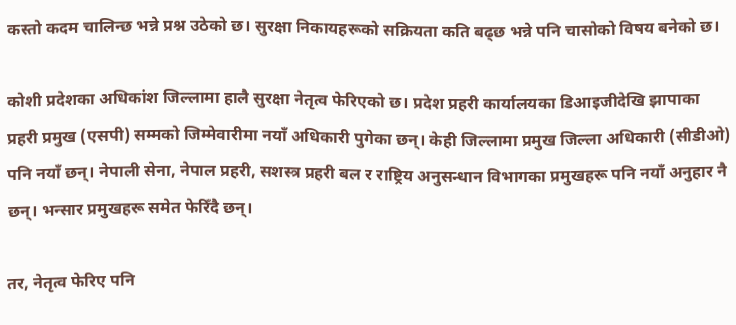कस्तो कदम चालिन्छ भन्ने प्रश्न उठेको छ। सुरक्षा निकायहरूको सक्रियता कति बढ्छ भन्ने पनि चासोको विषय बनेको छ।

कोशी प्रदेशका अधिकांश जिल्लामा हालै सुरक्षा नेतृत्व फेरिएको छ। प्रदेश प्रहरी कार्यालयका डिआइजीदेखि झापाका प्रहरी प्रमुख (एसपी) सम्मको जिम्मेवारीमा नयाँ अधिकारी पुगेका छन्। केही जिल्लामा प्रमुख जिल्ला अधिकारी (सीडीओ) पनि नयाँ छन्। नेपाली सेना, नेपाल प्रहरी, सशस्त्र प्रहरी बल र राष्ट्रिय अनुसन्धान विभागका प्रमुखहरू पनि नयाँ अनुहार नै छन्। भन्सार प्रमुखहरू समेत फेरिँदै छन्।

तर, नेतृत्व फेरिए पनि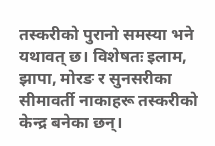तस्करीको पुरानो समस्या भने यथावत् छ। विशेषतः इलाम, झापा, मोरङ र सुनसरीका सीमावर्ती नाकाहरू तस्करीको केन्द्र बनेका छन्।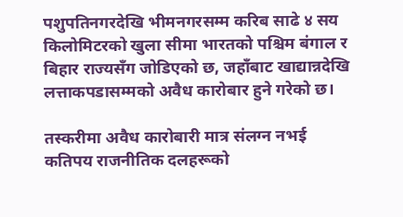पशुपतिनगरदेखि भीमनगरसम्म करिब साढे ४ सय किलोमिटरको खुला सीमा भारतको पश्चिम बंगाल र बिहार राज्यसँग जोडिएको छ, जहाँबाट खाद्यान्नदेखि लत्ताकपडासम्मको अवैध कारोबार हुने गरेको छ।

तस्करीमा अवैध कारोबारी मात्र संलग्न नभई कतिपय राजनीतिक दलहरूको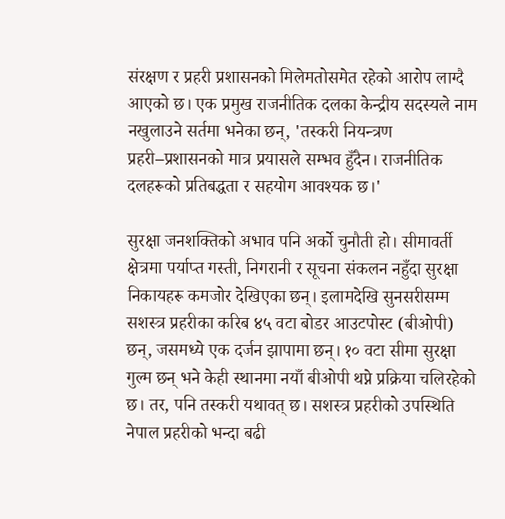संरक्षण र प्रहरी प्रशासनको मिलेमतोसमेत रहेको आरोप लाग्दै आएको छ। एक प्रमुख राजनीतिक दलका केन्द्रीय सदस्यले नाम नखुलाउने सर्तमा भनेका छन्, 'तस्करी नियन्त्रण प्रहरी–प्रशासनको मात्र प्रयासले सम्भव हुँदैन। राजनीतिक दलहरूको प्रतिबद्धता र सहयोग आवश्यक छ।'

सुरक्षा जनशक्तिको अभाव पनि अर्को चुनौती हो। सीमावर्ती क्षेत्रमा पर्याप्त गस्ती, निगरानी र सूचना संकलन नहुँदा सुरक्षा निकायहरू कमजोर देखिएका छन्। इलामदेखि सुनसरीसम्म सशस्त्र प्रहरीका करिब ४५ वटा बोडर आउटपोस्ट (बीओपी) छन्, जसमध्ये एक दर्जन झापामा छन्। १० वटा सीमा सुरक्षा गुल्म छन् भने केही स्थानमा नयाँ बीओपी थप्ने प्रक्रिया चलिरहेको छ। तर, पनि तस्करी यथावत् छ। सशस्त्र प्रहरीको उपस्थिति नेपाल प्रहरीको भन्दा बढी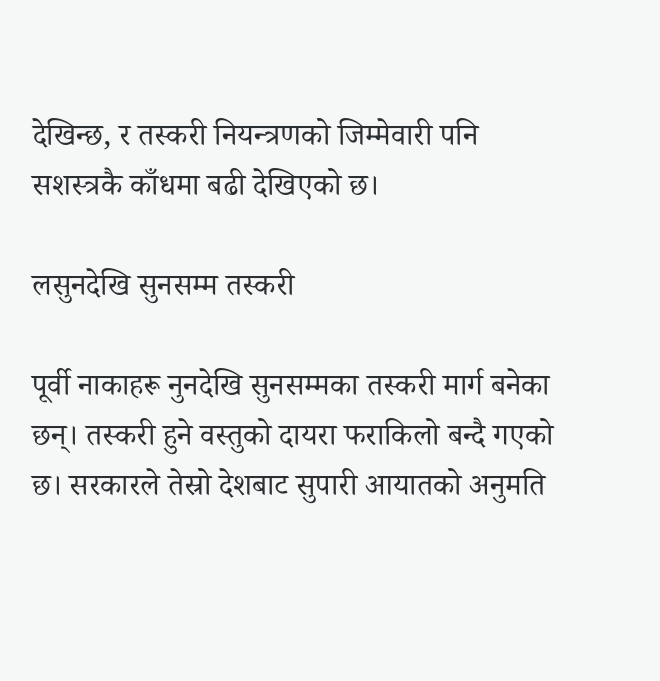देखिन्छ, र तस्करी नियन्त्रणको जिम्मेवारी पनि सशस्त्रकै काँधमा बढी देखिएको छ।

लसुनदेखि सुनसम्म तस्करी

पूर्वी नाकाहरू नुनदेखि सुनसम्मका तस्करी मार्ग बनेका छन्। तस्करी हुने वस्तुको दायरा फराकिलो बन्दै गएको छ। सरकारले तेस्रो देशबाट सुपारी आयातको अनुमति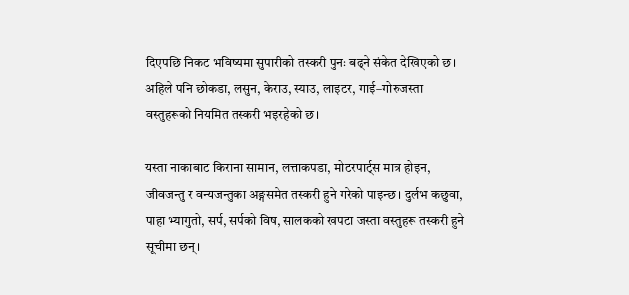दिएपछि निकट भविष्यमा सुपारीको तस्करी पुनः बढ्ने संकेत देखिएको छ। अहिले पनि छोकडा, लसुन, केराउ, स्याउ, लाइटर, गाई–गोरुजस्ता वस्तुहरूको नियमित तस्करी भइरहेको छ।

यस्ता नाकाबाट किराना सामान, लत्ताकपडा, मोटरपार्ट्स मात्र होइन, जीवजन्तु र वन्यजन्तुका अङ्गसमेत तस्करी हुने गरेको पाइन्छ। दुर्लभ कछुवा, पाहा भ्यागुतो, सर्प, सर्पको विष, सालकको खपटा जस्ता वस्तुहरू तस्करी हुने सूचीमा छन्।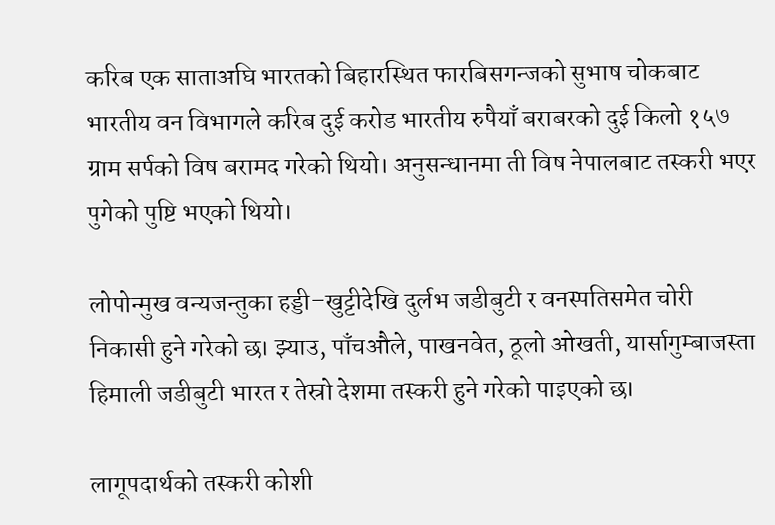करिब एक साताअघि भारतको बिहारस्थित फारबिसगन्जको सुभाष चोकबाट भारतीय वन विभागले करिब दुई करोड भारतीय रुपैयाँ बराबरको दुई किलो १५७ ग्राम सर्पको विष बरामद गरेको थियो। अनुसन्धानमा ती विष नेपालबाट तस्करी भएर पुगेको पुष्टि भएको थियो।

लोपोन्मुख वन्यजन्तुका हड्डी–खुट्टीदेखि दुर्लभ जडीबुटी र वनस्पतिसमेत चोरी निकासी हुने गरेको छ। झ्याउ, पाँचऔले, पाखनवेत, ठूलो ओखती, यार्सागुम्बाजस्ता हिमाली जडीबुटी भारत र तेस्रो देशमा तस्करी हुने गरेको पाइएको छ।

लागूपदार्थको तस्करी कोशी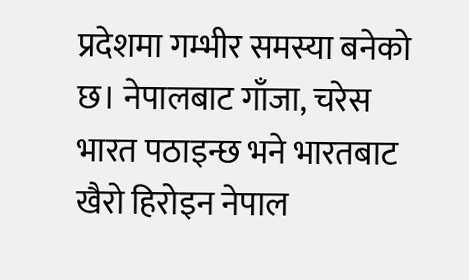प्रदेशमा गम्भीर समस्या बनेको छ। नेपालबाट गाँजा, चरेस भारत पठाइन्छ भने भारतबाट खैरो हिरोइन नेपाल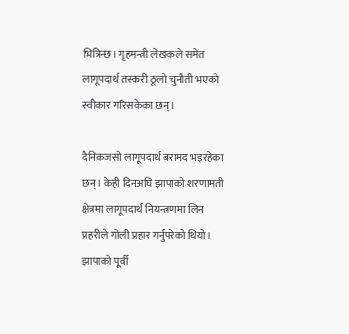भित्रिन्छ। गृहमन्त्री लेखकले समेत लागूपदार्थ तस्करी ठूलो चुनौती भएको स्वीकार गरिसकेका छन्।

दैनिकजसो लागूपदार्थ बरामद भइरहेका छन्। केही दिनअघि झापाको शरणामती क्षेत्रमा लागूपदार्थ नियन्त्रणमा लिन प्रहरीले गोली प्रहार गर्नुपरेको थियो। झापाको पूर्वी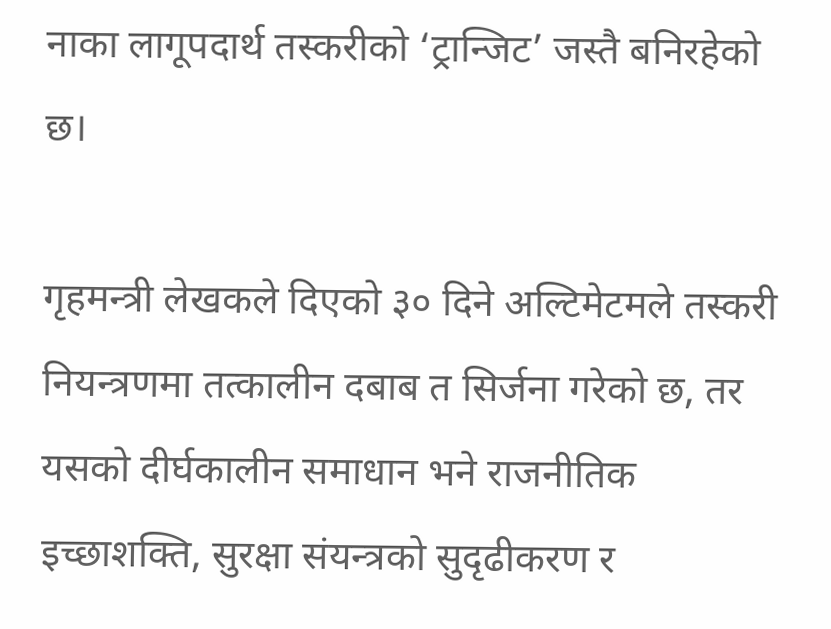नाका लागूपदार्थ तस्करीको ‘ट्रान्जिट’ जस्तै बनिरहेको छ।

गृहमन्त्री लेखकले दिएको ३० दिने अल्टिमेटमले तस्करी नियन्त्रणमा तत्कालीन दबाब त सिर्जना गरेको छ, तर यसको दीर्घकालीन समाधान भने राजनीतिक इच्छाशक्ति, सुरक्षा संयन्त्रको सुदृढीकरण र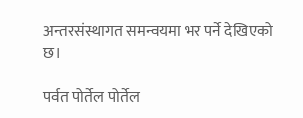अन्तरसंस्थागत समन्वयमा भर पर्ने देखिएको छ।

पर्वत पोर्तेल पोर्तेल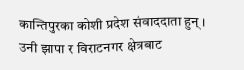कान्तिपुरका कोशी प्रदेश संवाददाता हुन् । उनी झापा र विराटनगर क्षेत्रबाट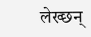लेख्छन्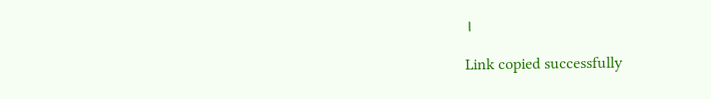।

Link copied successfully